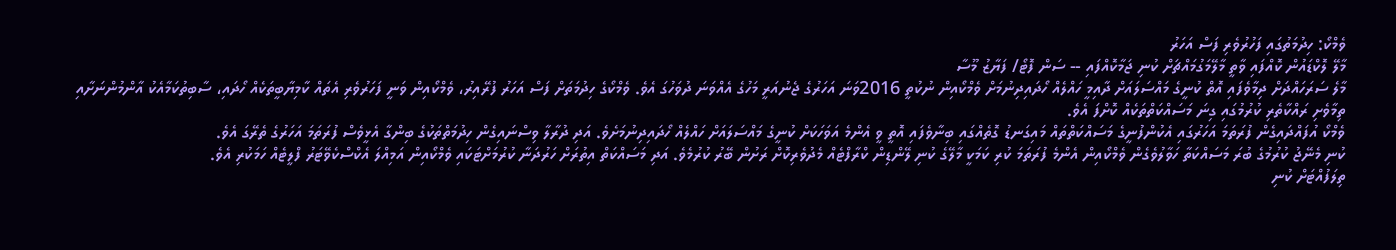ވެމްކޯ: ހިދުމަތުގައި ފަހުރުވެރި ފަސް އަހަރު
މާލޭ ލޮކްޑައުން ކޮއްފައި ވާތީ މާލޭމަގުމައްޗަށް ކުނި ޖަމާކޮއްފައި -- ސަން ފޮޓޯ/ ފަޔާޒު މޫސާ
މާލެ ސަރަހައްދަށް ދިމާވެފައި އޮތް ކުނީގެ މައްސަލައަށް ދާއިމީ ހައްލެއް ހޯދައިދިނުމަށް ވެމްކޯއިން ނުކުތީ 2016ވަނަ އަހަރުގެ ޖެނުއަރީ މަހުގެ އެއްވަނަ ދުވަހުގަ އެވެ. ވެމްކޯގެ ހިދުމަތަށް ފަސް އަހަރު ފުރޭއިރު، ވެމްކޯއިން ވަނީ ފަހަރުވެރި އެތައް ކާމިޔާބީތަކެއް ހޯދައި، ސާބިތުކަމާއެކު އާންމުންނަށާއި ތިމާވެށި ރައްކާތެރި ކުރުމުގައި ގިނަ މަސައްކަތްތަކެއް ކޮށްފަ އެވެ.
ވެމްކޯ އުފައްދައިގެން ފުރަތަމަ އަހަރުގައި އެކުންފުނީގެ މަސައްކަތްތައް މައިގަނޑު ގޮތެއްގައި ބިނާވެފައި އޮތީ ވީ އެންމެ އަވަހަކަށް ކުނީގެ މައްސަލައަށް ހައްލެއް ހޯދައިދިނުމަށެވެ. އަދި ދުރާލާ ވިސްނައިގެން ހިދުމަތްތަކުގެ ބިންގާ އެޅީވެސް ފުރަތަމަ އަހަރުގެ ތެރޭގަ އެވެ.
ކުނި މެނޭޖު ކުރުމުގެ ބުރަ މަސައްކަތާ ހަވާލުވެގެން ވެމްކޯއިން އެންމެ ފުރަތަމަ ކުރި ކަމަކީ މާލޭގެ ކުނި ލޭންޑިން ކްރާފްޓެއް މެދުވެރިކޮށް ރަށުން ބޭރު ކުރުމެވެ. އަދި މަސައްކަތް އިތުރަށް ހަރުދަނާ ކުރުމަށްޓަކައި ވެމްކޯއިން އަމިއްލަ އެކްސްކެވޭޓަރު ފްލީޓެއް ހަމަކުރި އެވެ.
ތިލަފުއްޓަށް ކުނި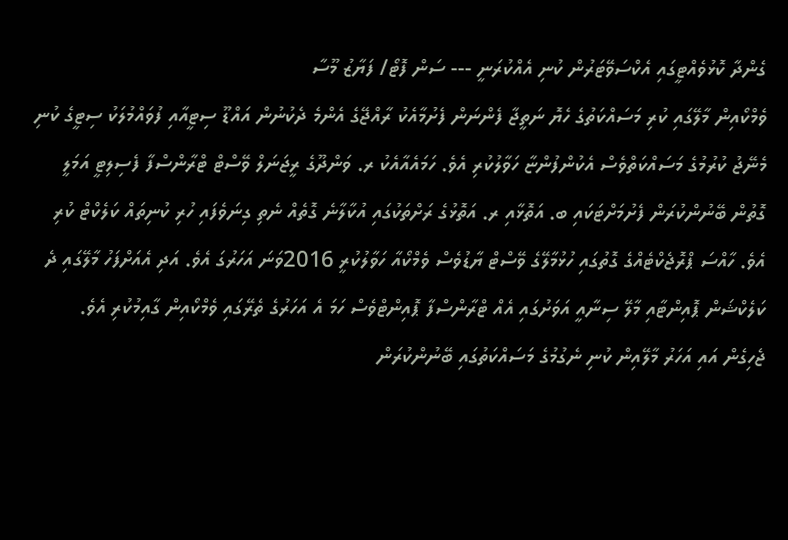ގެންދާ ކޮޅުވެއްޓީގައި އެކްސަވޭޓަރުން ކުނި އެއްކުރަނީ --- ސަން ފޮޓޯ/ ފަޔާޒު މޫސާ
ވެމްކޯއިން މާލޭގައި ކުރި މަސައްކަތުގެ ހެޔޮ ނަތީޖާ ފެންނަން ފެށުމާއެކު ރާއްޖޭގެ އެންމެ ދެކުނުން އައްޑޫ ސިޓީއާއި ފުވައްމުލަކު ސިޓީގެ ކުނި މެނޭޖު ކުރުމުގެ މަސައްކަތްވެސް އެކުންފުންޏާ ހަވާލުކުރި އެވެ. ހަމައެއާއެކު ރ. ވަންދޫގެ ރީޖަނަލް ވޭސްޓް ޓްރާންސްފާ ފެސިލިޓީ އަމަލީ ގޮތުން ބޭނުންކުރަން ފެށުމަށްޓަކައި ބ. އަތޮޅާއި ރ. އަތޮޅުގެ ރަށްތަކުގައި އުކާލާނެ ގޮތެއް ނެތި ގިނަވެފައި ހުރި ކުނިތައް ކަލެކްޓް ކުރި އެވެ. ހާއްސަ ޕްރޮޖެކްޓެއްގެ ގޮތުގައި ހުޅުމާލޭގެ ވޭސްޓް ޔާޑުވެސް ވެމްކޯއާ ހަވާލުކުރީ 2016ވަނަ އަހަރުގަ އެވެ. އަދި އެއަށްފަހު މާލޭގައި ދެ ކަލެކްޝަން ޕޮއިންޓާއި މާލޭ ސިނާއީ އަވަށުގައި އެއް ޓްރާންސްފާ ޕޮއިންޓްވެސް ހަމަ އެ އަހަރުގެ ތެރޭގައި ވެމްކޯއިން ގާއިމުކުރި އެވެ.
ޖެހިގެން އައި އަހަރު މާލޭއިން ކުނި ނެގުމުގެ މަސައްކަތުގައި ބޭނުންކުރަން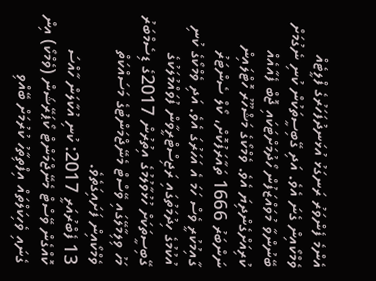އެންމެ ފެންވަރު ރަނގަޅު އުޅަނދުފަހަރުގެ ފްލީޓެއް ވެމްކޯއިން ގެނަ އެވެ. އަދި ގޭބިސީތަކުން ކުނި ނެގުމަށް ބޭނުންވާ މުވައްޒަފުން ހޯދުމަށްޓަކައި ޖޮބް ފެއާއެއް ކުރިއަށްގެންދިޔަ އެވެ. ވެމްކޯގެ މަޝްހޫރު ހޮޓްލައިން ނަންބަރު 1666 ތައާރަފުކޮށް، ކޯލް ސެންޓަރު ގާއިމުކުރީ ވެސް ހަމަ އެ އަހަރުގަ އެވެ. އަދި ވެމްކޯގެ ކުނި އުކުމުގެ ހިދުމަތުގައި ރަޖިސްޓްރީވާން ފުވައްމުލަކުގެ ގޭބިސީތަކަށް ހުޅުވާލުމުގެ އިތުރުން 2017ގެ ޑިސެމްބަރު މަހު ވިލިމާލޭގައި ވޭސްޓް މެނޭޖްމަންޓުގެ މަސައްކަތް ވެމްކޯއިން ފަށައިގަތެވެ.
13 ފެބްރުއަރީ 2017: ކުނި އުކާލަން ހާއްސަ ކޮއްގެން ވޭސްޓް މެނޭޖްމަންޓް ކޯޕަރޭޝަން (ވެމްކޯ) އިން ގެނައި ވެހިކަލްތައް އިފްތިތާހު ކުރުމަށް ބޭއްވި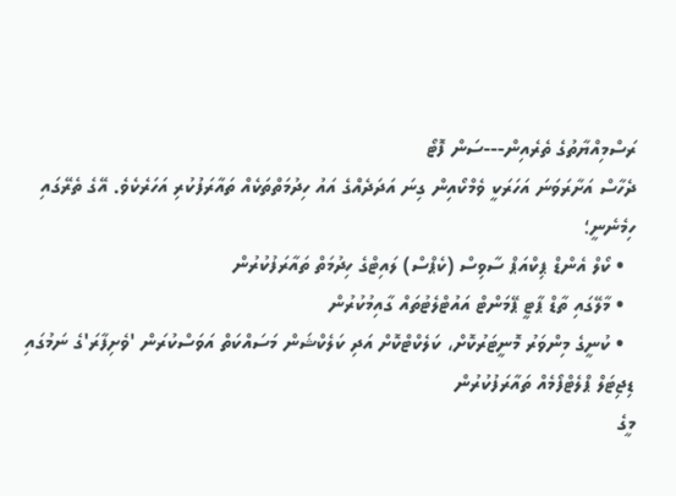ރަސްމިއްޔާތުގެ ތެރެއިން---ސަން ފޮޓޯ
ދެހާސް އަށާރަވަނަ އަހަރަކީ ވެމްކޯއިން ގިނަ އަދަދެއްގެ އައު ހިދުމަތްތަކެއް ތައާރަފުކުރި އަހަރެކެވެ. އޭގެ ތެރޭގައި ހިމެނެނީ؛
  • ކޯލް އެންޑް ޕިކްއަޕް ސާވިސް (ކެޕްސް) ލައިޓްގެ ހިދުމަތް ތައާރަފުކުރުން
  • މާލޭގައި ތާޑް ޕާޓީ ޕޭމަންޓް އައުޓްލެޓުތައް ގާއިމުކުރުން
  • ކުނީގެ މިންވަރު މޮނީޓަރުކޮށް، ކަލެކްޓްކޮށް އަދި ކަލެކްޝަން މަސައްކަތް އަވަސްކުރަން 'ވެށިފާރަ'ގެ ނަމުގައި ޑިޖިޓަލް ޕްލެޓްފޯމެއް ތައާރަފުކުރުން
މީގެ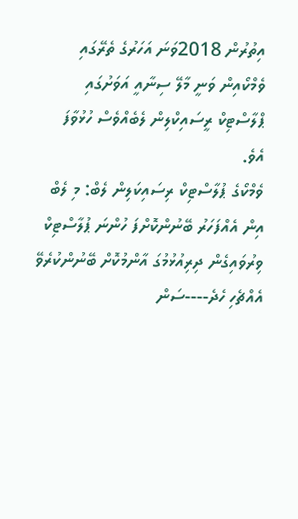އިތުރުން 2018ވަނަ އަހަރުގެ ތެރޭގައި ވެމްކޯއިން ވަނީ މާލޭ ސިނާއީ އަވަށުގައި ޕްލާސްޓިކް ރީސައިކްލިން ލެބެއްވެސް ހުޅުވާފަ އެވެ.
ވެމްކޯގެ ޕުލާސްޓިކް ރިސައިކަލިން ލެބް: މި ލެބް އިން އެއްފަހަރު ބޭނުންކޮށްފަ ހުންނަ ޕުލާސްޓިކް ވިރުވައިގެން ދިރިއުޅުމުގަ އާންމުކޮށް ބޭނުންކުރެވޭ އެއްޗެހި ހެދެ----ސަން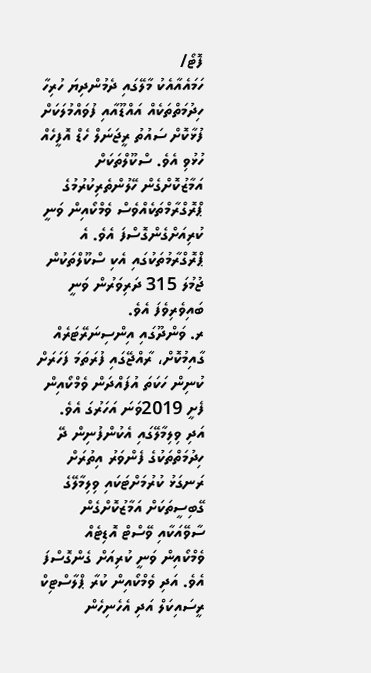ފޮޓޯ/
ހަމައެއާއެކު މާލޭގައި ދެމުންދިޔަ ހުރިހާ ހިދުމަތްތަކެއް އައްޑޫއާއި ފުވައްމުލަކަށް ފުޅާކޮށް ސައުތު ރީޖަނަލް ހެޑް އޮފީހެއް ހުޅުވި އެވެ. ސްކޫލްތަކަށް އަމާޒުކޮށްގެން ހޭލުންތެރިކުރުމުގެ ޕްރޮގްރާމްތަކެއްވެސް ވެމްކޯއިން ވަނީ ކުރިއަށްގެންގޮސްފަ އެވެ. އެ ޕްރޮގްރާމުތަކުގައި އެކި ސްކޫލްތަކުން ޖުމުލަ 315 ދަރިވަރުން ވަނީ ބައިވެރިވެފަ އެވެ.
ރ. ވަންދޫގައި އިންސިނަރޭޓަރެއް ގާއިމުކޮށް، ރާއްޖޭގައި ފުރަތަމަ ފަހަރަށް ކުނިން ހަކަތަ އުފައްދަން ވެމްކޯއިން ފެށީ 2019ވަނަ އަހަރުގަ އެވެ. އަދި ވިލިމާލޭގައި އެކުންފުނިން ދޭ ހިދުމަތްތަކުގެ ފެންވަރު އިތުރަށް ރަނގަޅު ކުރުމަށްޓަކައި ވިލިމާލޭގެ ގޭބިސީތަކަށް އަމާޒުކޮށްގެން ސާވޭއަކާއި ވޭސްޓް އޮޑިޓެއް ވެމްކޯއިން ވަނީ ކުރިއަށް ގެންގޮސްފަ އެވެ. އަދި ވެމްކޯއިން ކުރާ ޕްލާސްޓިކް ރީސައިކަލް އަދި އެހެނިހެން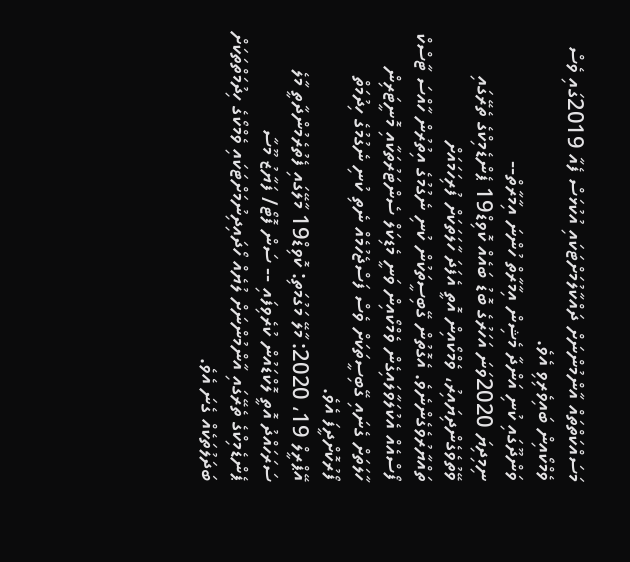މަސައްކަތްތައް އާންމުންނަށް ދައްކާލުމަށްޓަކައި އުކުޅަސް ފެއާ 2019ގައި ވެސް ވެމްކޯއިން ބައިވެރިވި އެވެ.
ވަންދޫގައި ކުނި އަންދާ މެޝިން އިމާރާތް ހުންނަ އިމާރާތް--
ނިމިދިޔަ 2020ވަނަ އަހަރުގެ ބޮޑު ބައެއް ކޮވިޑް19 ޕެންޑެމިކްގެ ތެރޭގައި ވޭތުވެގެންދިޔައިރު، ވެމްކޯއިން އޮތީ އެފަދަ ހާލަތަކަށް ފުރިހަމައަށް ތައްޔާރުވެގެންނެވެ. އެގޮތުން ގޭބިސީތަކުން ކުނި ނެގުމުގެ އިތުރުން ހާއްސަ ޓާސްކް ފޯސްއެއް އެކުލަވާލައިގެން ވެމްކޯއިން ވަނީ މެޑިކަލް ސެންޓަރުތަކާއި މޮނީޓަރިން ހާލަތަށް ގެނައި ގޭބިސީތަކަށް ވެސް ފަސްޖެހުމެއް ނެތި ކުނި ނެގުމުގެ ހިދުމަތް ފޯރުކޮށްދީފަ އެވެ.
އޭޕްރީލް 19، 2020: މާލޭ މަގުމަތި: ކޮވިޑް19 މާލޭގައި ފެތުރެމުންދާތީ މާލެ ސަރަހައްދު އޮތީ ލޮކްޑައުން ކުރެވިފައި -- ސަން ފޮޓޯ/ ފަޔާޒު މޫސާ
ޕެންޑެމިކްގެ ތެރޭގައި އާންމުންނަށް ލުޔެއް ހޯދައިދިނުމަށްޓަކައި ވެމްކޯގެ ހިދުމަތްތަކަށް ބަދަލުތަކެއް ގެނަ އެވެ.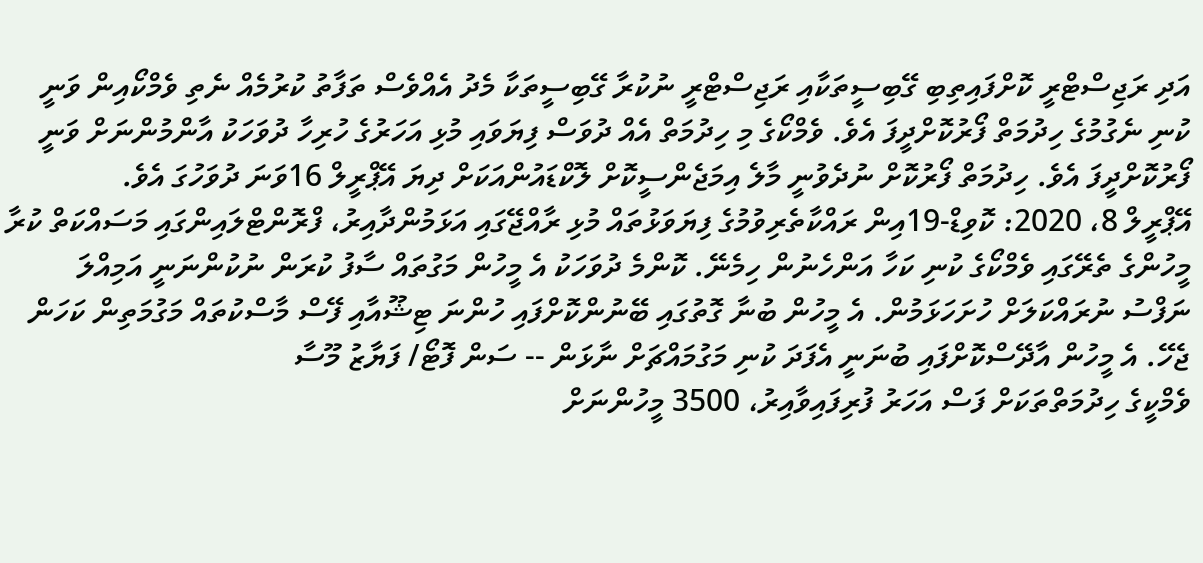އަދި ރަޖިސްޓްރީ ކޮށްފައިތިބި ގޭބިސީތަކާއި ރަޖިސްޓްރީ ނުކުރާ ގޭބިސީތަކާ މެދު އެއްވެސް ތަފާތު ކުރުމެއް ނެތި ވެމްކޯއިން ވަނީ ކުނި ނެގުމުގެ ހިދުމަތް ފޯރުކޮށްދީފަ އެވެ. ވެމްކޯގެ މި ހިދުމަތް އެއް ދުވަސް ފިޔަވައި މުޅި އަހަރުގެ ހުރިހާ ދުވަހަކު އާންމުންނަށް ވަނީ ފޯރުކޮށްދީފަ އެވެ. ހިދުމަތް ފޯރުކޮށް ނުދެވުނީ މާލެ އިމަޖެންސީކޮށް ލޮކްޑައުންއަކަށް ދިޔަ އޭޕްރީލް 16ވަނަ ދުވަހުގަ އެވެ.
އޭޕްރީލް 8، 2020: ކޮވިޑް-19އިން ރައްކާތެރިވުމުގެ ފިޔަވަޅުތައް މުޅި ރާއްޖޭގައި އަޅަމުންދާއިރު، ފްރޮންޓްލައިންގައި މަސައްކަތް ކުރާ މީހުންގެ ތެރޭގައި ވެމްކޯގެ ކުނި ކަހާ އަންހެނުން ހިމެނޭ. ކޮންމެ ދުވަހަކު އެ މީހުން މަގުތައް ސާފު ކުރަން ނުކުންނަނީ އަމިއްލަ ނަފްސު ނުރައްކަލަށް ހުށަހަޅަމުން. އެ މީހުން ބުނާ ގޮތުގައި ބޭނުންކޮށްފައި ހުންނަ ޓިޝޫއާއި ފޭސް މާސްކުތައް މަގުމަތިން ކަހަން ޖެހޭ. އެ މީހުން އާދޭސްކޮށްފައި ބުނަނީ އެފަދަ ކުނި މަގުމައްޗަށް ނާޅަން -- ސަން ފޮޓޯ/ ފަޔާޒު މޫސާ
ވެމްކީގެ ހިދުމަތްތަކަށް ފަސް އަހަރު ފުރިފައިވާއިރު، 3500 މީހުންނަށް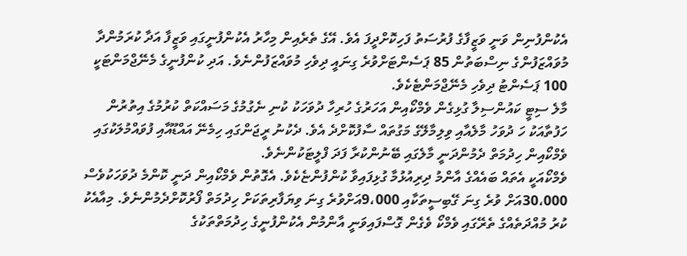އެކުންފުނިން ވަނީ ވަޒީފާގެ ފުރުސަތު ފަހިކޮށްދީފަ އެވެ. އޭގެ ތެރެއިން މިހާރު އެކުންފުނީގައި ވަޒީފާ އަދާ ކުރަމުންދާ މުވައްޒަފުންގެ ނިސްބަތުން 85 ޕަސެންޓަށްވުރެ ގިނައީ ދިވެހި މުވައްޒަފުންނެވެ. އަދި ކުންފުނީގެ މެނޭޖްމަންޓަކީ 100 ޕަސެންޓު ދިވެހި މެނޭޖްމަންޓެކެވެ.
މާލެ ސިޓީ ކައުންސިލާ ގުޅިގެން ވެމްކޯއިން އަހަރުގެ ހުރިހާ ދުވަހަކު ކުނި ނެގުމުގެ މަސައްކަތް ކުރުމުގެ އިތުރުން ހަފުތާއަކު ހަ ދުވަހު މާލެއާއި ވިލިމާލޭގެ މަގުތައް ސާފުކޮށްދެ އެވެ. ދެކުނު ރީޖަންގައި ހިމެނޭ އައްޑޫއާއި ފުވައްމުލަކުގައި ވެމްކޯއިން ހިދުމަތް ދެމުންދަނީ މާލެގައި ބޭނުންކުރާ ފަދަ ފްލީޓަކުންނެވެ.
ވެމްކޯއަކީ އެތައް ބައެއްގެ އާންމު ދިރިއުޅުމާ ގުޅިފައިވާ ކުންފުންޏެކެވެ. އެގޮތުން ވެމްކޯއިން ދަނީ ކޮންމެ ދުވަހަކުވެސް 30،000އަށް ވުރެ ގިނަ ގޭބިސީތަކާއި 9،000އަށްވުރެ ގިނަ ވިޔަފާރިތަކަށް ހިދުމަތް ފޯރުކޮށްދެމުންނެވެ. މިއާއެކު ކުރު މުއްދަތެއްގެ ތެރޭގައި ވެމްކޯ ވެގެން ގޮސްފައިވަނީ އާންމުން އެކުންފުނީގެ ހިދުމަތްތަކުގެ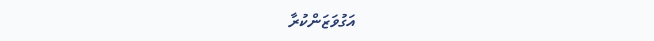އަގުވަޒަންކުރާ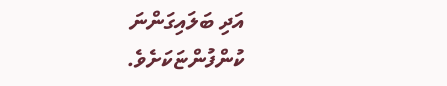އަދި ބަލައިގަންނަ ކުންފުންޏަކަށެވެ.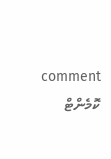comment ކޮމެންޓް